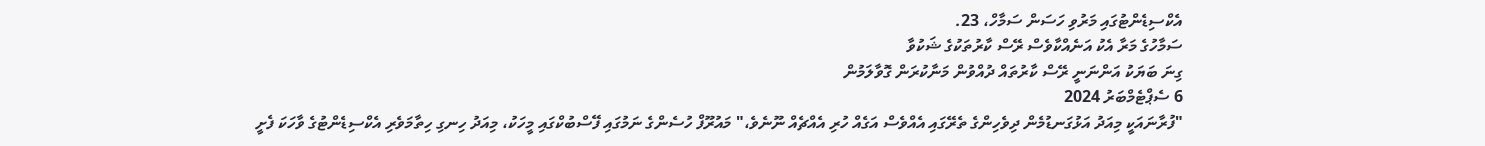އެކްސިޑެންޓުގައި މަރުވި ހަސަން ސަމާހް، 23.
ސަމާހުގެ މަރާ އެކު އަނެއްކާވެސް ރޭސް ކާރުތަކުގެ ޝަކުވާ
ގިނަ ބަޔަކު އަންނަނީ ރޭސް ކާރުތައް ދުއްވުން މަނާކުރަން ގޮވާލަމުން
6 ސެޕްޓެމްބަރު 2024
"ފުރާނައަކީ މިއަދު އަޅުގަނޑުމެން ދިވެހިންގެ ތެރޭގައި އެއްވެސް އަގެއް ހުރި އެއްޗެއް ނޫނެވެ،" މައުރޫފް ހުސެންގެ ނަމުގައި ފޭސްބުކްގައި މީހަކު، މިއަދު ހިނގި ހިތާމަވެރި އެކްސިޑެންޓުގެ ވާހަކަ ފެށީ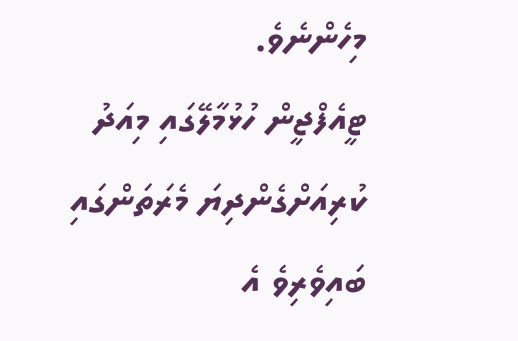މިހެންނެވެ.
ޓީއެފްޖީން ހުޅުމާލޭގައި މިއަދު ކުރިއަށްގެންދިޔަ މެރަތަންގައި ބައިވެރިވެ އެ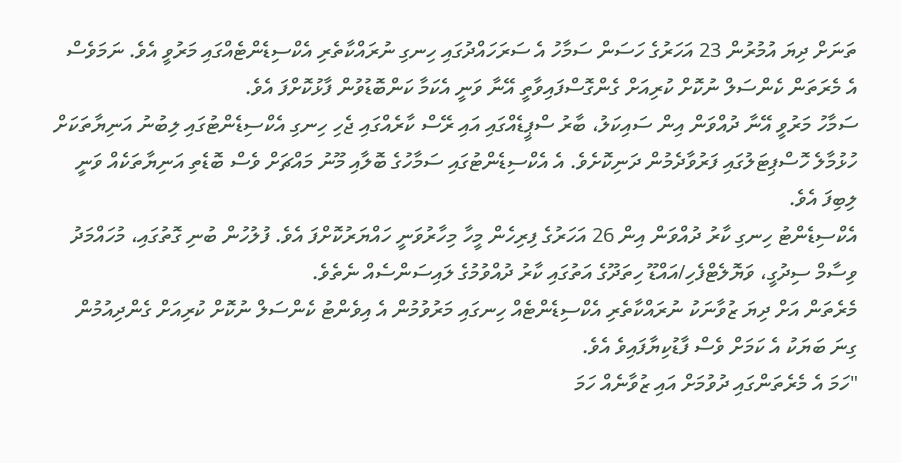ތަނަށް ދިޔަ އުމުރުން 23 އަހަރުގެ ހަސަން ސަމާހު އެ ސަރަހައްދުގައި ހިނގި ނުރައްކާތެރި އެކްސިޑެންޓެއްގައި މަރުވީ އެވެ. ނަމަވެސް އެ މެރަތަން ކެންސަލް ނުކޮށް ކުރިއަށް ގެންގޮސްފައިވާތީ އޭނާ ވަނީ އެކަމާ ކަންބޮޑުވުން ފާޅުކޮށްފަ އެވެ.
ސަމާހު މަރުވީ އޭނާ ދުއްވަން އިން ސައިކަލު، ބާރު ސްޕީޑެއްގައި އައި ރޭސް ކާރެއްގައި ޖެހި ހިނގި އެކްސިޑެންޓުގައި ލިބުނު އަނިޔާތަކަށް ހުޅުމާލެ ހޮސްޕިޓަލުގައި ފަރުވާދެމުން ދަނިކޮށެވެ. އެ އެކްސިޑެންޓުގައި ސަމާހުގެ ބޮލާއި މޫނު މައްޗަށް ވެސް ބޮޑެތި އަނިޔާތަކެއް ވަނީ ލިބިފަ އެވެ.
އެކްސިޑެންޓު ހިނގި ކާރު ދުއްވަން އިން 26 އަހަރުގެ ފިރިހެން މީހާ މިހާރުވަނީ ހައްޔަރުކޮށްފަ އެވެ. ފުލުހުން ބުނި ގޮތުގައި، މުހައްމަދު ވިސާމް ސިދުގީ، ވަޔޮލެޓްފެހި/އައްޑޫ ހިތަދޫގެ އަތުގައި ކާރު ދުއްވުމުގެ ލައިސަންސެއް ނެތެވެ.
މެރެތަން އަށް ދިޔަ ޒުވާނަކު ނުރައްކާތެރި އެކްސިޑެންޓެއް ހިނގައި މަރުވުމުން އެ އިވެންޓު ކެންސަލް ނުކޮށް ކުރިއަށް ގެންދިއުމުން ގިނަ ބަޔަކު އެ ކަމަށް ވެސް ފާޑުކިޔާފައިވެ އެވެ.
"ހަމަ އެ މެރެތަންގައި ދުވުމަށް އައި ޒުވާނެއް ހަމަ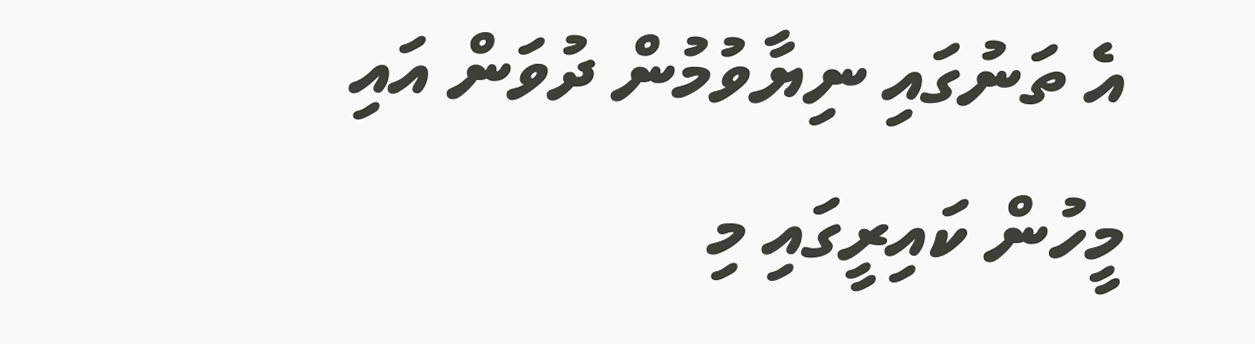އެ ތަނުގައި ނިޔާވުމުން ދުވަން އައި މީހުން ކައިރީގައި މި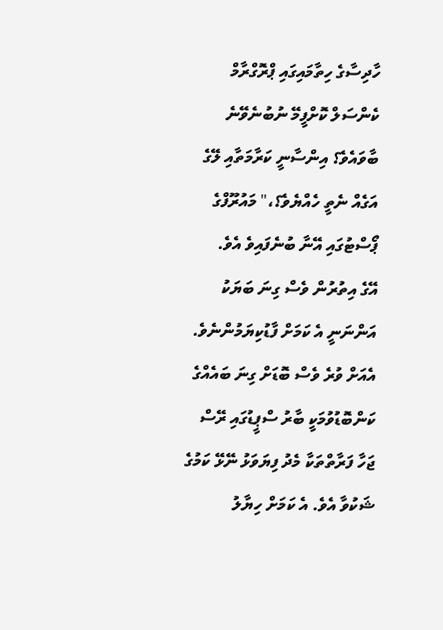ހާދިސާގެ ހިތާމައިގައި ޕްރޮގްރާމް ކެންސަލް ކޮށްފީމޭ ނުބުނެވޭނެ ބާވައެވެ؟ އިންސާނީ ކަރާމަތާއި ލޭގެ އަގެއް ނެތީ ހެއްޔެވެ؟،" މައުރޫފްގެ ޕޯސްޓުގައި އޭނާ ބުނެފައިވެ އެވެ.
އޭގެ އިތުރުން ވެސް ގިނަ ބަޔަކު އަންނަނީ އެ ކަމަށް ފާޑުކިޔަމުންނެވެ.
އެއަށް ވުރެ ވެސް ބޮޑަށް ގިނަ ބައެއްގެ ކަންބޮޑުވުމަކީ ބާރު ސްޕީޑުގައި ރޭސް ޖަހާ ފަރާތްތަކާ މެދު ފިޔަވަޅު ނޭޅޭ ކަމުގެ ޝަކުވާ އެވެ. އެ ކަމަށް ހިޔާލު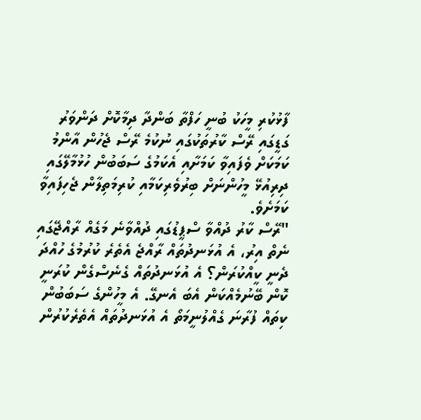ފާޅުކުރި މީހަކު ބުނީ ހަފްތާ ބަންދާ ދިމާކޮށް ދަންވަރު ގަޑީގައި ރޭސް ކާރުތަކުގައި ނުކުމެ ރޭސް ޖެހުން އާންމު ކަމަކަށް ވެފައިވާ ކަމަށާއި އެކަމުގެ ސަބަބުން ހުޅުމާލޭގައި ދިރިއުޅޭ މީހުންނަށް ބިރުވެރިކަމާއި ކުރިމަތިލާން ޖެހިފައިވާ ކަމަށެވެ.
"ރޭސް ކާރު ދުއްވާ ސްޕީޑުގައި ދުއްވާނެ މަގެއް ރާއްޖޭގައި ނެތް އިރު، އެ އުޅަނދުތައް ރާއްޖެ އެތެރެ ކުރުމުގެ ހުއްދަ ދެނީ ކީއްކުރަން؟ އެ އުޅަނދުތައް ގެނެސްގެން ކުރަނީ ކޮން ބޭނުމެއްކަން އެބަ އެނގޭ. އެ މީހުންގެ ސަބަބުން ކިތައް ފުރާނަ ގެއްލުނީމަތޯ އެ އުޅަނދުތައް އެތެރެކުރުން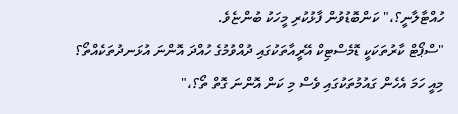ހުއްޓާލާނީ؟،" ކަންބޮޑުވުން ފާޅުކުރި މީހަކު ބުންޏެވެ.
"ސްޕޯޓް ކާރުތަކަކީ ޑޮމެސްޓިކް އޭރީއާތަކުގައި ދުއްވުމުގެ ހުއްދަ އޮންނަ އުޅަނދުތަކެއްތޯ؟ މިއީ ހަމަ އެހެން ގައުމުތަކުގައި ވެސް މި ކަން އޮންނަ ގޮތް ތޯ؟،"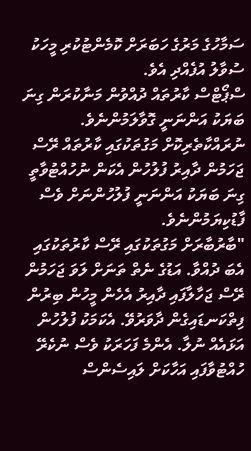ސަމާހުގެ މަރުގެ ހަބަރަށް ކޮމެންޓުކުރި މީހަކު ސުވާލު އުފެއްދި އެވެ.
ސްޕޯޓްސް ކާރުތައް ދުއްވުން މަނާކުރަން ގިނަ ބަޔަކު އަންނަނީ ގޮވާލަމުންނެވެ.
ނުރައްކާތެރިކޮށް މަގުތަކުގައި ކާރުތައް ރޭސް ޖަހަމުން ދާއިރު ފުލުހުން އެކަން ނުހުއްޓުވާތީ ގިނަ ބަޔަކު އަންނަނީ ފުލުހުންނަށް ވެސް ފާޑުކިޔަމުންނެވެ.
"ބާރުބާރަށް މަގުތަކުގައި ރޭސް ކާރުތަކުގައި އެބަ ދުއްވާ. އަޑުގެ ނެތް ތަނަށް ލަވަ ޖަހަމުން ރޭސް ޖަހާލާފައި ދާއިރު އެހެން މީހުން ބިރުން ފިތްކަނޑައިގެން ދާވަރުވޭ. އެކަމަކު ފުލުހުން އަޅައެއް ނުލާ. އެންމެ ފަހަރަކު ވެސް ނުކެރޭ ހުއްޓުވާފައި އަހާކަށް ލައިސެންސް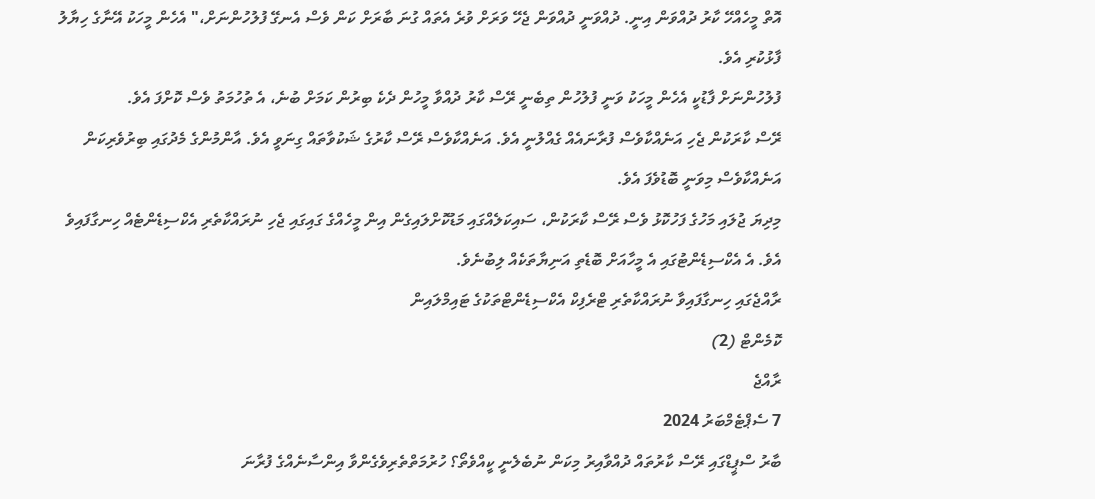އޮތް މީހެއްހޭ ކާރު ދުއްވަން އިނީ. ދުއްވަނީ ދުއްވަން ޖެހޭ ވަރަށް ވުރެ އެތައް ގުނަ ބާރަށް ކަން ވެސް އެނގޭ ފުލުހުންނަށް،" އެހެން މީހަކު އޭނާގެ ހިޔާލު ފާޅުކުރި އެވެ.
ފުލުހުންނަށް ފާޑުކީ އެހެން މީހަކު ވަނީ ފުލުހުން ތިބެނީ ރޭސް ކާރު ދުއްވާ މީހުން ދެކެ ބިރުން ކަމަށް ބުނެ، އެ ތުހުމަތު ވެސް ކޮށްފަ އެވެ.
ރޭސް ކާރަކުން ޖެހި އަނެއްކާވެސް ފުރާނައެއް ގެއްލުނީ އެވެ. އަނެއްކާވެސް ރޭސް ކާރުގެ ޝަކުވާތައް ގިނަވީ އެވެ. އާންމުންގެ މެދުގައި ބިރުވެރިކަން އަނެއްކާވެސް މިވަނީ ބޮޑުވެފަ އެވެ.
މިދިޔަ ޖުލައި މަހުގެ ފަހުކޮޅު ވެސް ރޭސް ކާރަކުން، ސައިކަލެއްގައި މަޑުކޮށްލައިގެން އިން މީހެއްގެ ގައިގައި ޖެހި ނުރައްކާތެރި އެކްސިޑެންޓެއް ހިނގާފައިވެ އެވެ. އެ އެކްސިޑެންޓުގައި އެ މީހާއަށް ބޮޑެތި އަނިޔާތަކެއް ލިބުނެވެ.
ރާއްޖެގައި ހިނގާފައިވާ ނުރައްކާތެރި ޓްރެފިކް އެކްސިޑެންޓްތަކުގެ ޓައިމްލައިން
ކޮމެންޓް (2)
ރާއްޖެ
7 ސެޕްޓެމްބަރު 2024
ބާރު ސްޕީޑްގައި ރޭސް ކާރުތައް ދުއްވާއިރު މިކަން ނުބެލެނީ ކީއްވެތޯ؟ ހުރުމަތްތެރިވެގެންވާ އިންސާނެއްގެ ފުރާނަ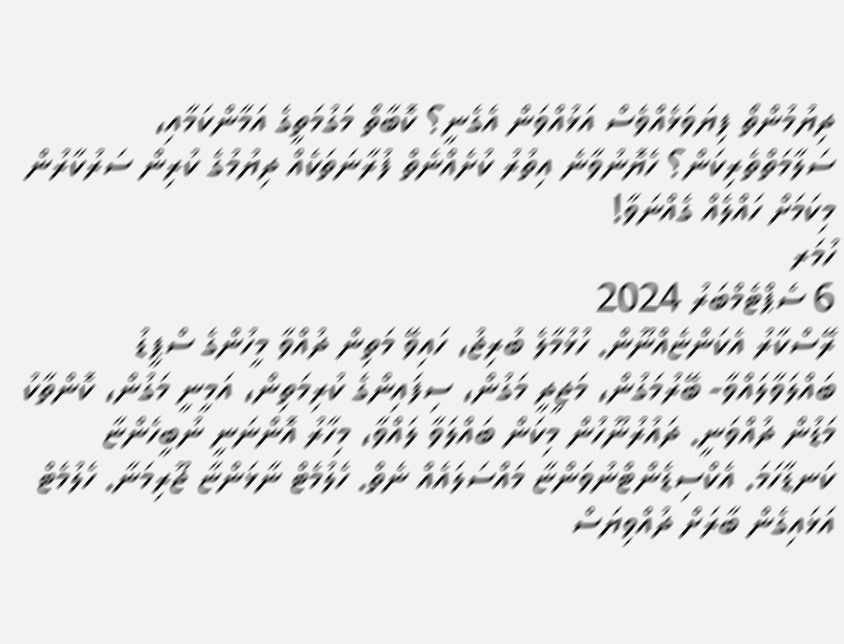ދިޔުމުންތޯ ފިޔަވަޅެއްވެސް އަޅުއްވަން އެގެނީ؟ ކޮބާތޯ މަގުމަތީގެ އަމާންކަމާއި، ސަލާމަތްތެރިކަން؟ ހެޔޮނުވާނެ އިތުރު ކުށެއްނެތް ފުރާނަތަކެއް ދިޔުމުގެ ކުރިން ސަރުކާރުން މިކަމަށް ހައްލެއް ގެއްނަވާ!
ހުމަރ
6 ސެޕްޓެމްބަރު 2024
ރޭސްކާރު އެކަންޏެއްނޫން. ހުޅުމާލެ ބުރިޖު، ހައިވޭ މަތިން ދުއްވާ މީހުންގެ ސްޕީޑު ބައްލަވާލައްވާ- ބޭރުމަގުން، މަޖީދީ މަގުން، ސިފައިންގެ ކުރިމަތިން، އަމީނީ މަގުން، ކޮންތާކު މަޑުން ދުއްވަނީ. ދައުރުނޫހުން މިކަން ބައްލަވާ ލައްވާ، މިހާރު އޮންނަނީ ނުބީހެންޏާ ކަނޑާހަމަ. އެކްސިޑެންޓްނުވަންޏާ މައްސަލައެއް ނެތް. ހެލުމެޓް ނާޅަންޏާ ޖޫރިމަނާ. ހެލުމެޓް އަޅައިގެން ބާރަށް ދުއްވިޔަސް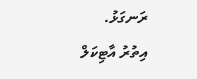ރަނގަޅު.
އިތުރު އާޓިކަލް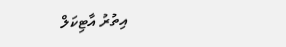އިތުރު އާޓިކަލް